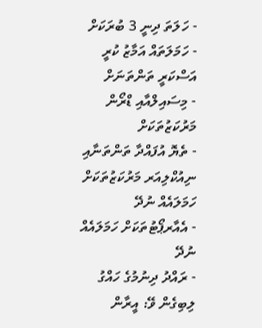- ހަލަތަ ދިނީ 3 ބުރަކަށް
- ހަމަލަތައް އަމާޒު ކުރީ އަސްކަރީ ތަންތަނަށް
- މިސައިލްއާއި ޑްރޯން މަރުކަޒުތަކަށް
- ތެޔޮ އުފައްދާ ތަންތަނާއި ނިއުކްލިއަރ މަރުކަޒުތަކަށް ހަމަލައެއް ނުދޭ
- އެއާރޕޯޓުތަކަށް ހަމަލައެއް ނުދޭ
- ރައްދު ދިނުމުގެ ހައްގު ލިބިގެން ވޭ: އީރާން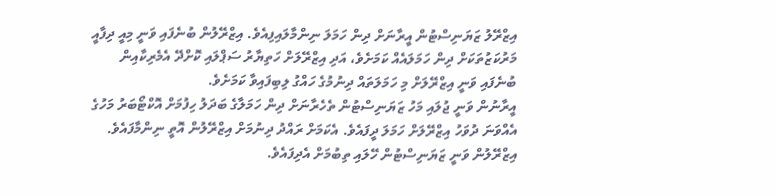އިޒްރޭލު ޒަޔަނިސްޓުން އީރާނަށް ދިން ހަމަލަ ނިންމާލައިފިއެވެ. އިޒްރޭލުން ބުނެފައި ވަނީ މިއީ ދިފާއީ މަރުކަޒުތަކަށް ދިން ހަމަލައެއް ކަމަށެވެ، އަދި އިޒްރޭލަށް ހަތިޔާރު ސަޕްލައި ކޮށްދޭ އެމެރިކާއިން ބުނެފައި ވަނީ އިޒްރޭލަށް މި ހަމަލަތައް ދިނުމުގެ ހައްގު ލިބިފައިވާ ކަމަށެވެ.
އީރާނުން ވަނީ ޖުލައި މަހު ޒަޔަނިސްޓުން ތެހެރާނަށް ދިން ހަމަލާގެ ބަދަލު ހިފުމަށް އޮކްޓޯބަރު މަހުގެ އެއްވަނަ ދުވަހު އިޒްރޭލަށް ހަމަލަ ދީފައެވެ. އެކަމަށް ރައްދު ދިނުމަށް އިޒްރޭލުން އޮތީ ނިންމާފައެވެ.
އިޒްރޭލުން ވަނީ ޒަޔަނިސްޓުން ހޭލައި ތިބުމަށް އެދިފައެވެ.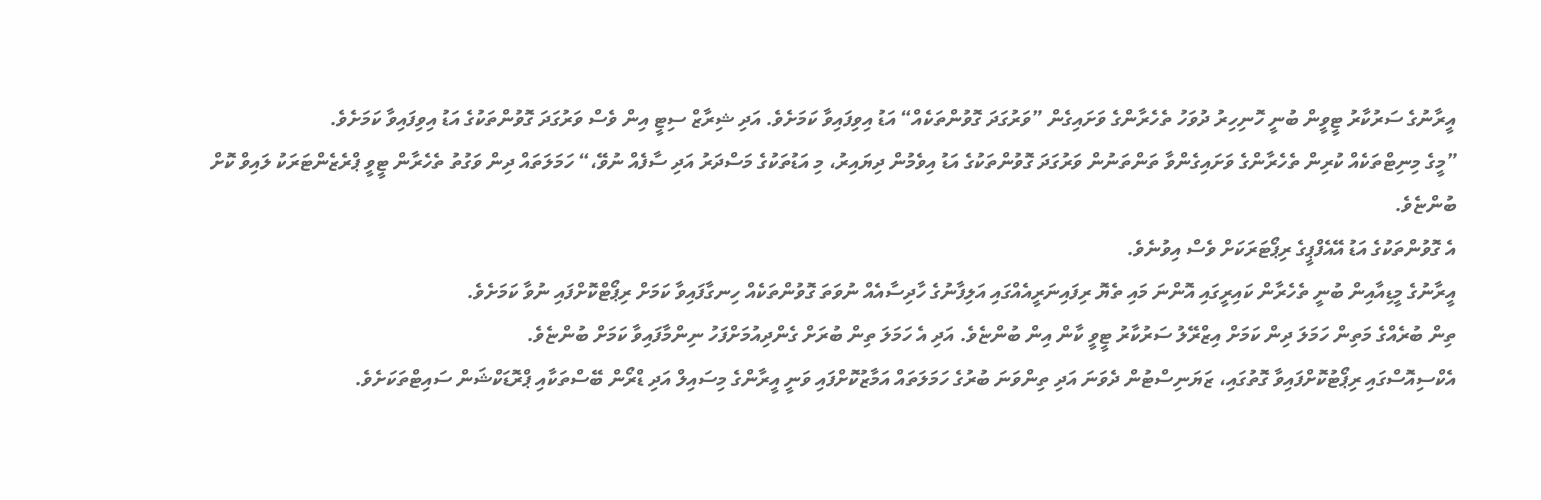އީރާނުގެ ސަރުކާރު ޓީވީން ބުނީ ހޮނިހިރު ދުވަހު ތެހެރާންގެ ވަށައިގެން ”ވަރުގަދަ ގޮވުންތަކެއް“ އަޑު އިވިފައިވާ ކަމަށެވެ. އަދި ޝިރާޒް ސިޓީ އިން ވެސް ވަރުގަދަ ގޮވުންތަކުގެ އަޑު އިވިފައިވާ ކަމަށެވެ.
”މީގެ މިނިޓްތަކެއް ކުރިން ތެހެރާންގެ ވަށައިގެންވާ ތަންތަނުން ވަރުގަދަ ގޮވުންތަކުގެ އަޑު އިވެމުން ދިޔައިރު، މި އަޑުތަކުގެ މަސްދަރު އަދި ސާފެއް ނުވޭ،“ ހަމަލަތައް ދިން ވަގުތު ތެހެރާން ޓީވީ ޕްރެޒެންޓަރަކު ލައިވް ކޮށް ބުންޏެވެ.
އެ ގޮވުންތަކުގެ އަޑު އޭއެފްޕީގެ ރިޕޯޓަރަކަށް ވެސް އިވުނެވެ.
އީރާނުގެ މީޑިއާއިން ބުނީ ތެހެރާން ކައިރީގައި އޮންނަ މައި ތެޔޮ ރިފައިނަރީއެއްގައި އަލިފާނުގެ ހާދިސާއެއް ނުވަތަ ގޮވުންތަކެއް ހިނގާފައިވާ ކަމަށް ރިޕޯޓްކޮށްފައި ނުވާ ކަމަށެވެ.
ތިން ބުރެއްގެ މަތިން ހަމަލަ ދިން ކަމަށް އިޒްރޭލު ސަރުކާރު ޓީވީ ކާން އިން ބުންޏެވެ. އަދި އެ ހަމަލަ ތިން ބުރަށް ގެންދިއުމަށްފަހު ނިންމާފައިވާ ކަމަށް ބުންޏެވެ.
އެކްސިއޮސްގައި ރިޕޯޓުކޮށްފައިވާ ގޮތުގައި، ޒަޔަނިސްޓުން ދެވަނަ އަދި ތިންވަނަ ބުރުގެ ހަމަލަތައް އަމާޒުކޮށްފައި ވަނީ އީރާންގެ މިސައިލް އަދި ޑްރޯން ބޭސްތަކާއި ޕްރޮޑަކްޝަން ސައިޓްތަކަށެވެ.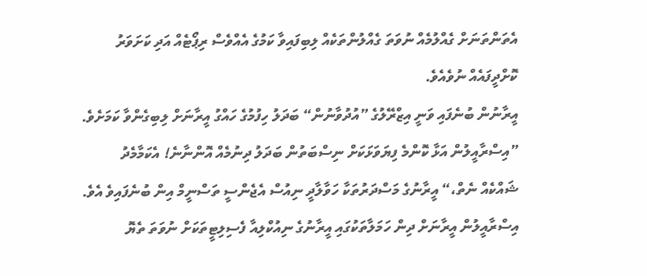އެތަންތަނަށް ގެއްލުމެއް ނުވަތަ ގެއްލުންތަކެއް ލިބިފައިވާ ކަމުގެ އެއްވެސް ރިޕޯޓެއް އަދި ކަށަވަރު ކޮށްދީފައެއް ނުވެއެވެ.
އީރާނުން ބުނެފައި ވަނީ އިޒްރޭލުގެ ”އުދުވާނުން“ ބަދަލު ހިފުމުގެ ހައްގު އީރާނަށް ލިބިގެންވާ ކަމަށެވެ.
”އިސްރާއީލުން އަޅާ ކޮންމެ ފިޔަވަޅަކަށް ނިސްބަތުން ބަދަލު ދިނުމެއް އޮންނާނެ! އެކަމާމެދު ޝައްކެއް ނެތް،“ އީރާނުގެ މަސްދަރުތަކާ ހަވާލާދީ ނިއުސް އެޖެންސީ ތަސްނީމް އިން ބުނެފައިވެ އެވެ.
އިސްރާއީލުން އީރާނަށް ދިން ހަމަލާތަކުގައި އީރާނުގެ ނިއުކްލިއާ ފެސިލިޓީތަކަށް ނުވަތަ ތެޔޮ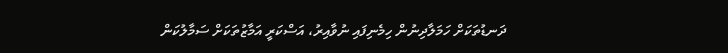ދަނޑުތަކަށް ހަމަލާދިނުން ހިމެނިފައި ނުވާއިރު، އަސްކަރީ އަމާޒުތަކަށް ސަމާލުކަން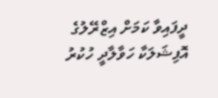ދީފައިވާ ކަމަށް އިޒްރޭލުގެ އޮފިޝަލަކާ ހަވާލާދީ ހުކުރު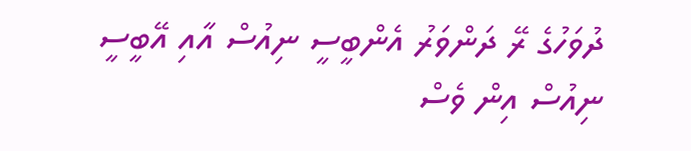ދުވަހުގެ ރޭ ދަންވަރު އެންބީސީ ނިއުސް އާއި އޭބީސީ ނިއުސް އިން ވެސް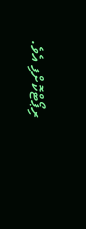ރިޕޯޓްކޮށްފި އެވެ.